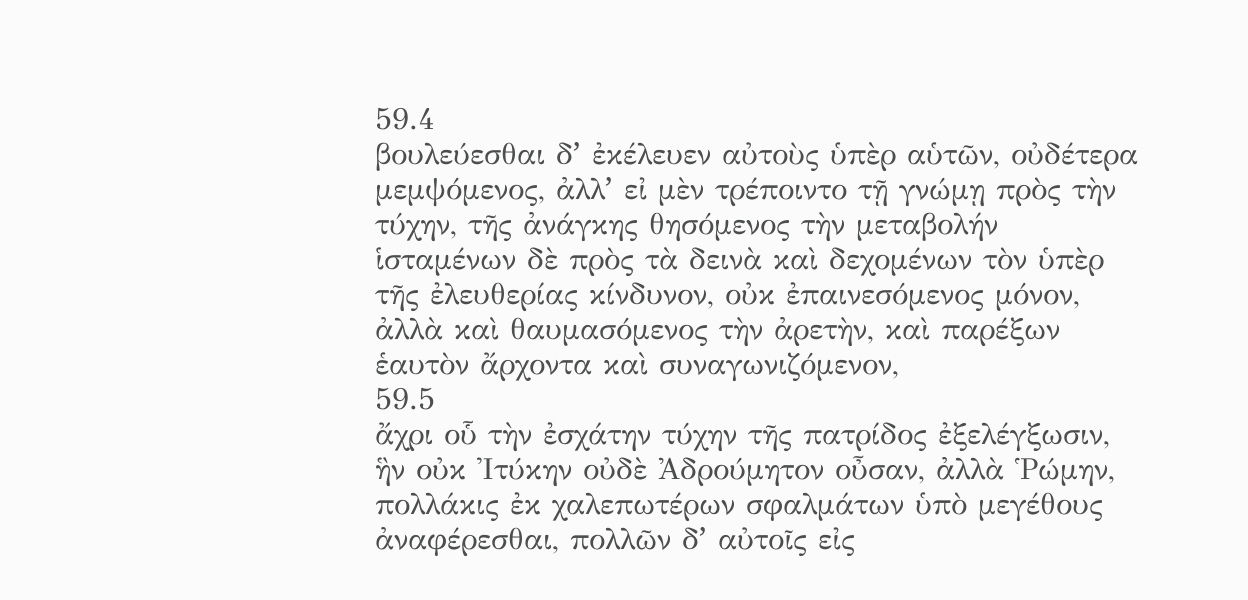59.4
βουλεύεσθαι δʼ ἐκέλευεν αὐτοὺς ὑπὲρ αὑτῶν, οὐδέτερα μεμψόμενος, ἀλλʼ εἰ μὲν τρέποιντο τῇ γνώμῃ πρὸς τὴν τύχην, τῆς ἀνάγκης θησόμενος τὴν μεταβολήν ἱσταμένων δὲ πρὸς τὰ δεινὰ καὶ δεχομένων τὸν ὑπὲρ τῆς ἐλευθερίας κίνδυνον, οὐκ ἐπαινεσόμενος μόνον, ἀλλὰ καὶ θαυμασόμενος τὴν ἀρετὴν, καὶ παρέξων ἑαυτὸν ἄρχοντα καὶ συναγωνιζόμενον,
59.5
ἄχρι οὗ τὴν ἐσχάτην τύχην τῆς πατρίδος ἐξελέγξωσιν, ἣν οὐκ Ἰτύκην οὐδὲ Ἀδρούμητον οὖσαν, ἀλλὰ Ῥώμην, πολλάκις ἐκ χαλεπωτέρων σφαλμάτων ὑπὸ μεγέθους ἀναφέρεσθαι, πολλῶν δʼ αὐτοῖς εἰς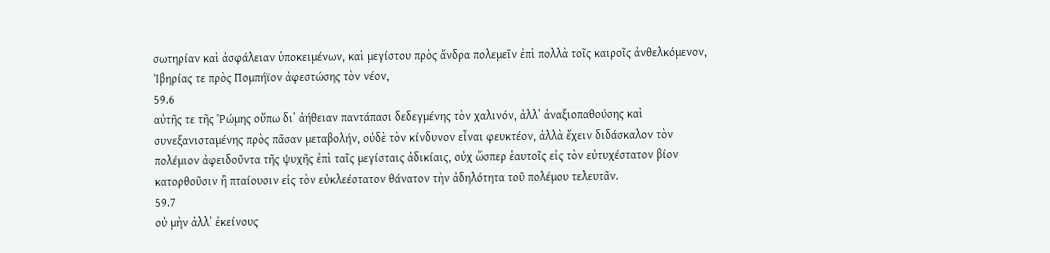σωτηρίαν καὶ ἀσφάλειαν ὑποκειμένων, καὶ μεγίστου πρὸς ἄνδρα πολεμεῖν ἐπὶ πολλὰ τοῖς καιροῖς ἀνθελκόμενον, Ἰβηρίας τε πρὸς Πομπήϊον ἀφεστώσης τὸν νέον,
59.6
αὐτῆς τε τῆς Ῥώμης οὔπω διʼ ἀήθειαν παντάπασι δεδεγμένης τὸν χαλινόν, ἀλλʼ ἀναξιοπαθούσης καὶ συνεξανισταμένης πρὸς πᾶσαν μεταβολήν, οὐδὲ τὸν κίνδυνον εἶναι φευκτέον, ἀλλὰ ἔχειν διδάσκαλον τὸν πολέμιον ἀφειδοῦντα τῆς ψυχῆς ἐπὶ ταῖς μεγίσταις ἀδικίαις, οὐχ ὥσπερ ἑαυτοῖς εἰς τὸν εὐτυχέστατον βίον κατορθοῦσιν ἢ πταίουσιν εἰς τὸν εὐκλεέστατον θάνατον τὴν ἀδηλότητα τοῦ πολέμου τελευτᾶν.
59.7
οὐ μὴν ἀλλʼ ἐκείνους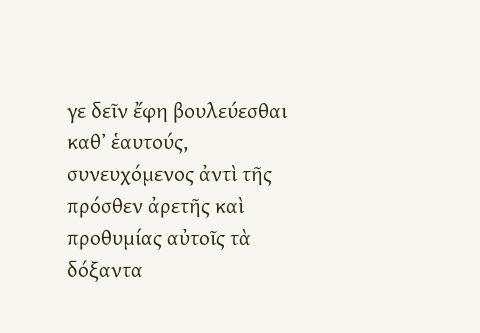γε δεῖν ἔφη βουλεύεσθαι καθʼ ἑαυτούς, συνευχόμενος ἀντὶ τῆς πρόσθεν ἀρετῆς καὶ προθυμίας αὐτοῖς τὰ δόξαντα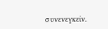συνενεγκεῖν.